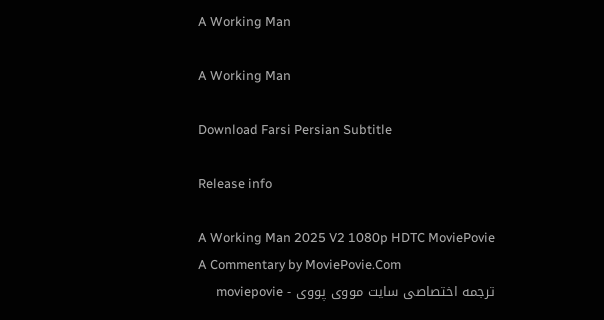A Working Man

A Working Man

Download Farsi Persian Subtitle

Release info

A Working Man 2025 V2 1080p HDTC MoviePovie
A Commentary by MoviePovie.Com
ترجمه اختصاصی سایت مووی پووی - moviepovie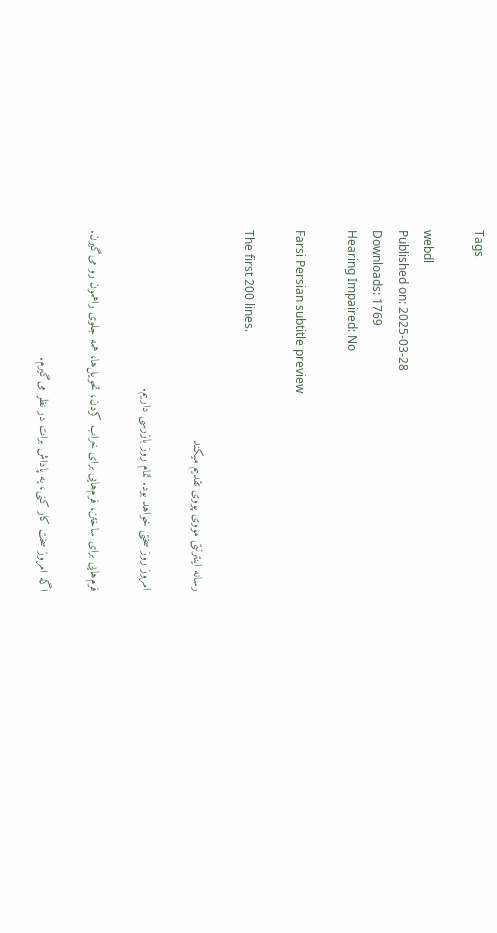Tags

webdl
Published on: 2025-03-28
Downloads: 1769
Hearing Impaired: No

Farsi Persian subtitle preview

The first 200 lines.

رسانه اینترنتی مووی پووی تقدیم میکند

امروز روز سختی خواهد بود. تمام روز بازرسی داریم.

فرم‌هایی برای ساختن، فرم‌هایی برای خراب کردن، تحویل‌ها، همه جلوی راهمون رو می‌گیرن.

اگه امروز سخت کار کنی، یه پاداش برات در نظر می‌گیرم.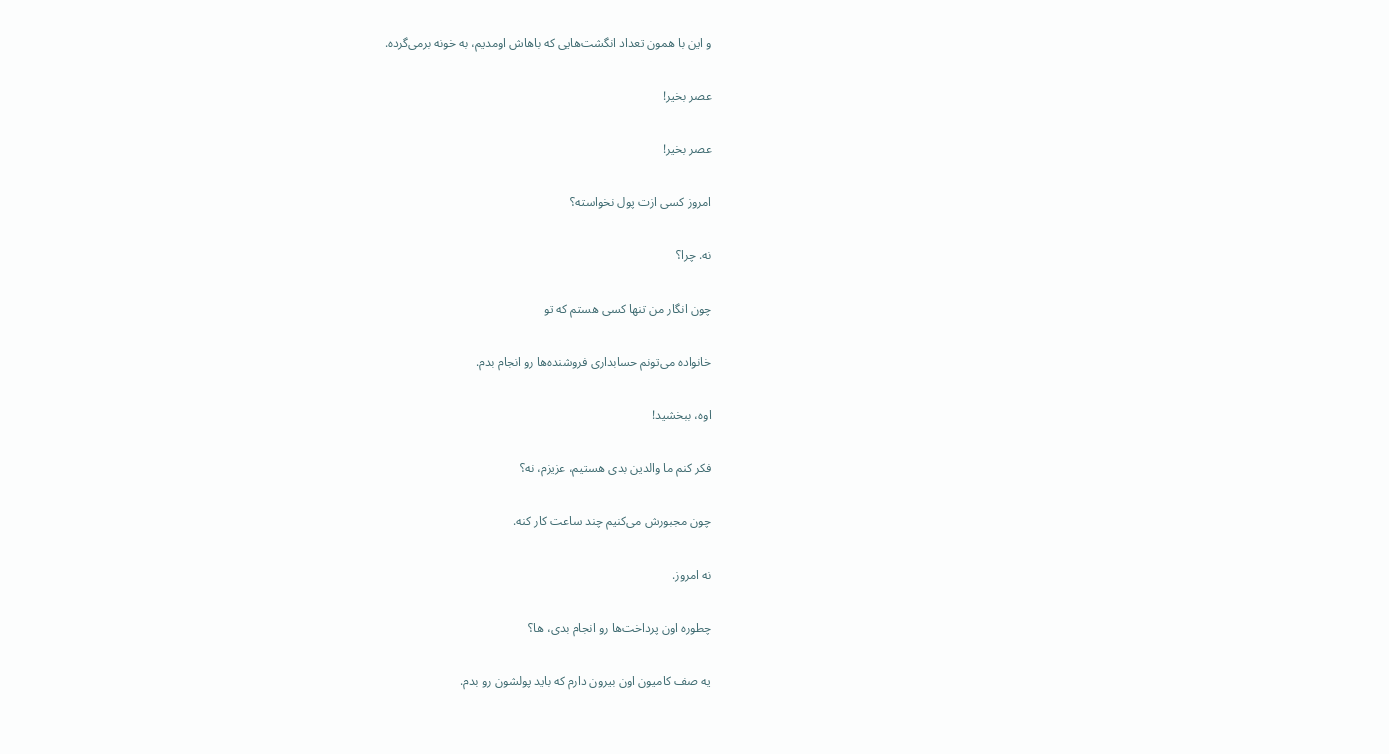و این با همون تعداد انگشت‌هایی که باهاش اومدیم، به خونه برمی‌گرده.

عصر بخیر!

عصر بخیر!

امروز کسی ازت پول نخواسته؟

نه. چرا؟

چون انگار من تنها کسی هستم که تو

خانواده می‌تونم حسابداری فروشنده‌ها رو انجام بدم.

اوه، ببخشید!

فکر کنم ما والدین بدی هستیم، عزیزم، نه؟

چون مجبورش می‌کنیم چند ساعت کار کنه.

نه امروز.

چطوره اون پرداخت‌ها رو انجام بدی، ها؟

یه صف کامیون اون بیرون دارم که باید پولشون رو بدم.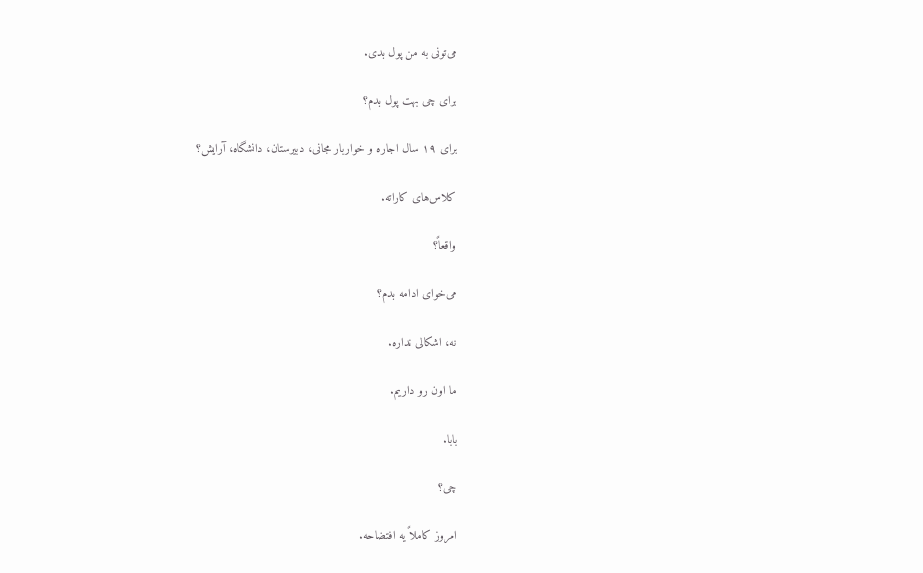می‌تونی به من پول بدی.

برای چی بهت پول بدم؟

برای ۱۹ سال اجاره و خواربار مجانی، دبیرستان، دانشگاه، آرایش؟

کلاس‌های کاراته.

واقعاً؟

می‌خوای ادامه بدم؟

نه، اشکالی نداره.

ما اون رو داریم.

بابا.

چی؟

امروز کاملاً یه افتضاحه.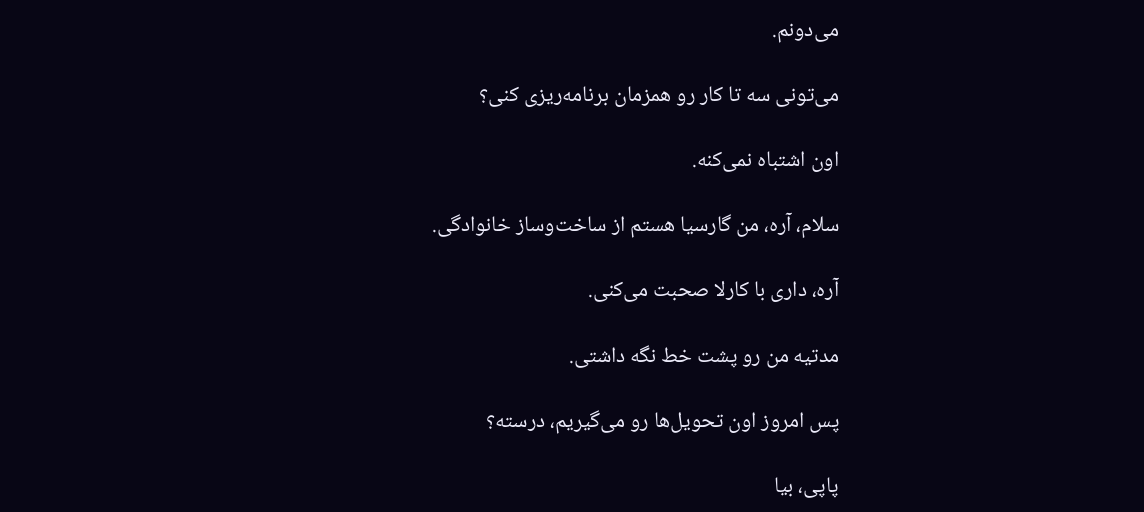می‌دونم.

می‌تونی سه تا کار رو همزمان برنامه‌ریزی کنی؟

اون اشتباه نمی‌کنه.

سلام، آره، من گارسیا هستم از ساخت‌وساز خانوادگی.

آره، داری با کارلا صحبت می‌کنی.

مدتیه من رو پشت خط نگه داشتی.

پس امروز اون تحویل‌ها رو می‌گیریم، درسته؟

پاپی، بیا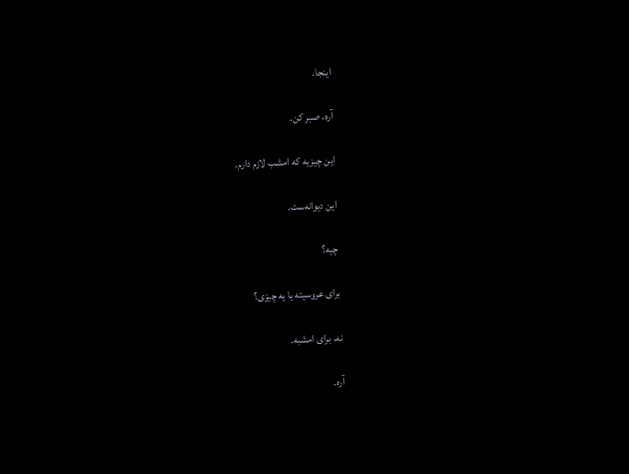اینجا.

آره، صبر کن.

این چیزیه که امشب لازم دارم.

این دیوانه‌ست.

چیه؟

برای عروسیته یا یه چیزی؟

نه، برای امشبه.

آره.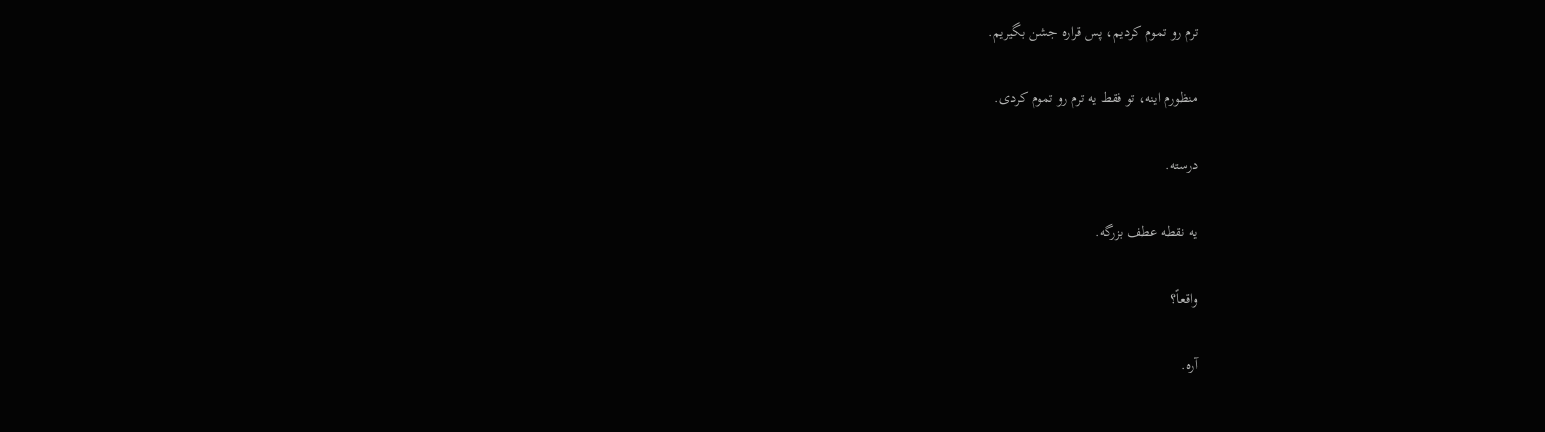ترم رو تموم کردیم، پس قراره جشن بگیریم.

منظورم اینه، تو فقط یه ترم رو تموم کردی.

درسته.

یه نقطه عطف بزرگه.

واقعاً؟

آره.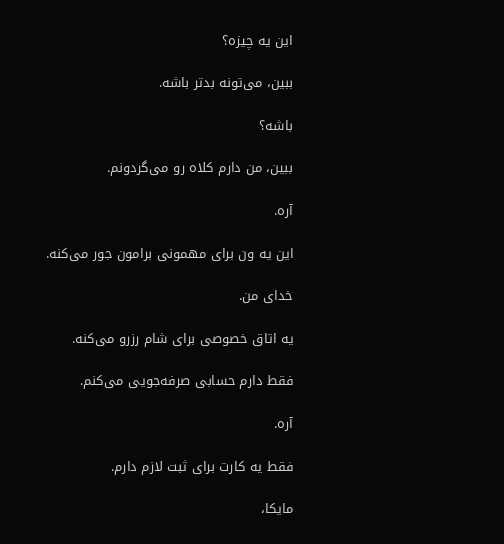این یه چیزه؟

ببین، می‌تونه بدتر باشه.

باشه؟

ببین، من دارم کلاه رو می‌گردونم.

آره.

این یه ون برای مهمونی برامون جور می‌کنه.

خدای من.

یه اتاق خصوصی برای شام رزرو می‌کنه.

فقط دارم حسابی صرفه‌جویی می‌کنم.

آره.

فقط یه کارت برای ثبت لازم دارم.

مایکا،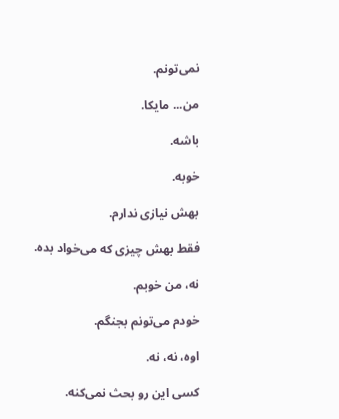نمی‌تونم.

من... مایکا.

باشه.

خوبه.

بهش نیازی ندارم.

فقط بهش چیزی که می‌خواد بده.

نه، من خوبم.

خودم می‌تونم بجنگم.

اوه، نه، نه.

کسی این رو بحث نمی‌کنه.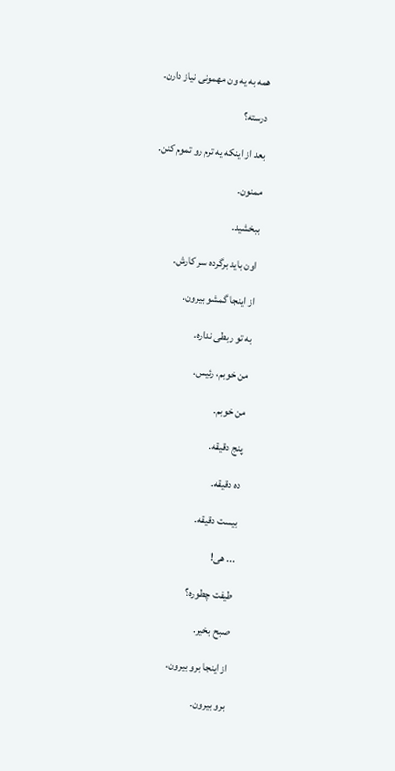همه به یه ون مهمونی نیاز دارن.

درسته؟

بعد از اینکه یه ترم رو تموم کنن.

ممنون.

ببخشید.

اون باید برگرده سر کارش.

از اینجا گمشو بیرون.

به تو ربطی نداره.

من خوبم، رئیس.

من خوبم.

پنج دقیقه.

ده دقیقه.

بیست دقیقه.

... هی!

طیفت چطوره؟

صبح بخیر.

از اینجا برو بیرون.

برو بیرون.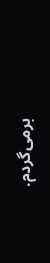برمی‌گردم.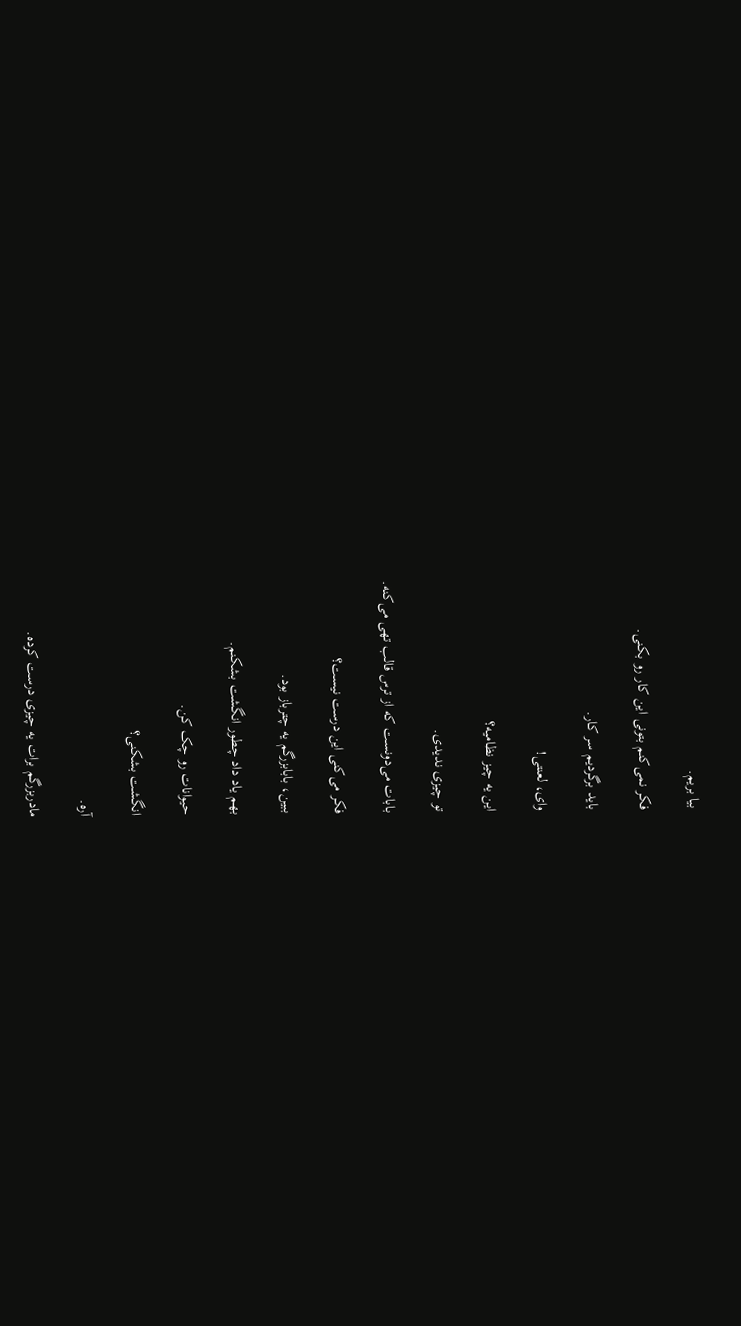بیا بریم.

فکر نمی‌کنم بتونی این کار رو بکنی.

باید برگردیم سر کار.

وای، لعنتی!

این یه چیز نظامیه؟

تو چیزی ندیدی.

بابات می‌دونست که از ترس قالب تهی می‌کنه.

فکر می‌کنی این درست نیست؟

ببین، بابابزرگم یه چترباز بود.

بهم یاد داد چطور انگشت بشکنم.

حیوانات رو چک کن.

انگشت بشکنی؟

آره.

مادربزرگم برات یه چیزی درست کرده.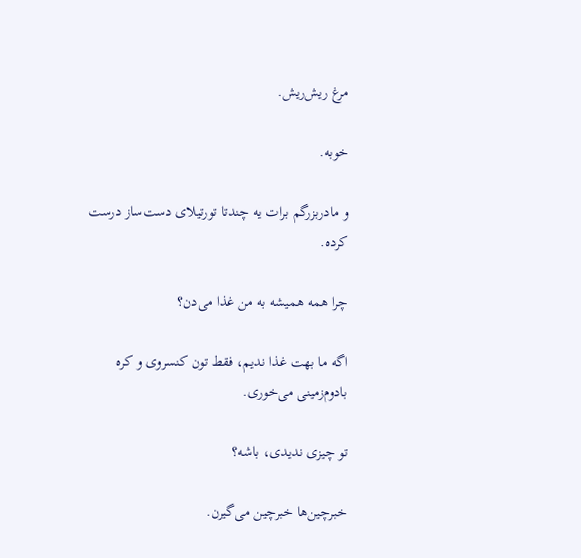مرغ ریش‌ریش.

خوبه.

و مادربزرگم برات یه چندتا تورتیلای دست‌ساز درست کرده.

چرا همه همیشه به من غذا می‌دن؟

اگه ما بهت غذا ندیم، فقط تون کنسروی و کره بادوم‌زمینی می‌خوری.

تو چیزی ندیدی، باشه؟

خبرچین‌ها خبرچین می‌گیرن.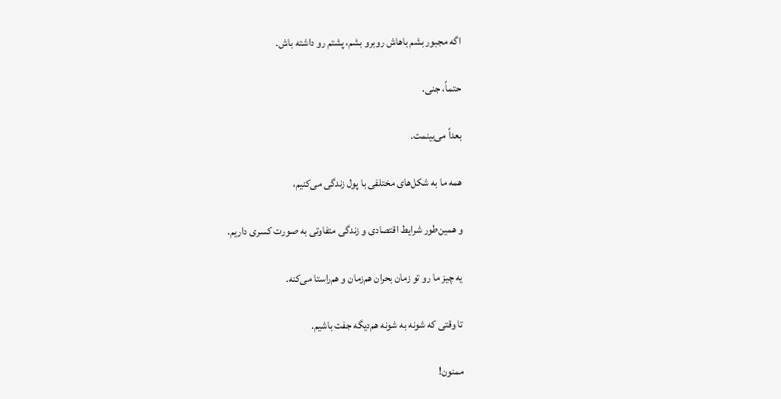اگه مجبور بشم باهاش روبرو بشم، پشتم رو داشته باش.

حتماً، جنی.

بعداً می‌بینمت.

همه ما به شکل‌های مختلفی با پول زندگی می‌کنیم،

و همین‌طور شرایط اقتصادی و زندگی متفاوتی به صورت کسری داریم.

یه چیز ما رو تو زمان بحران هم‌زمان و هم‌راستا می‌کنه.

تا وقتی که شونه به شونه هم‌دیگه جفت باشیم.

ممنون!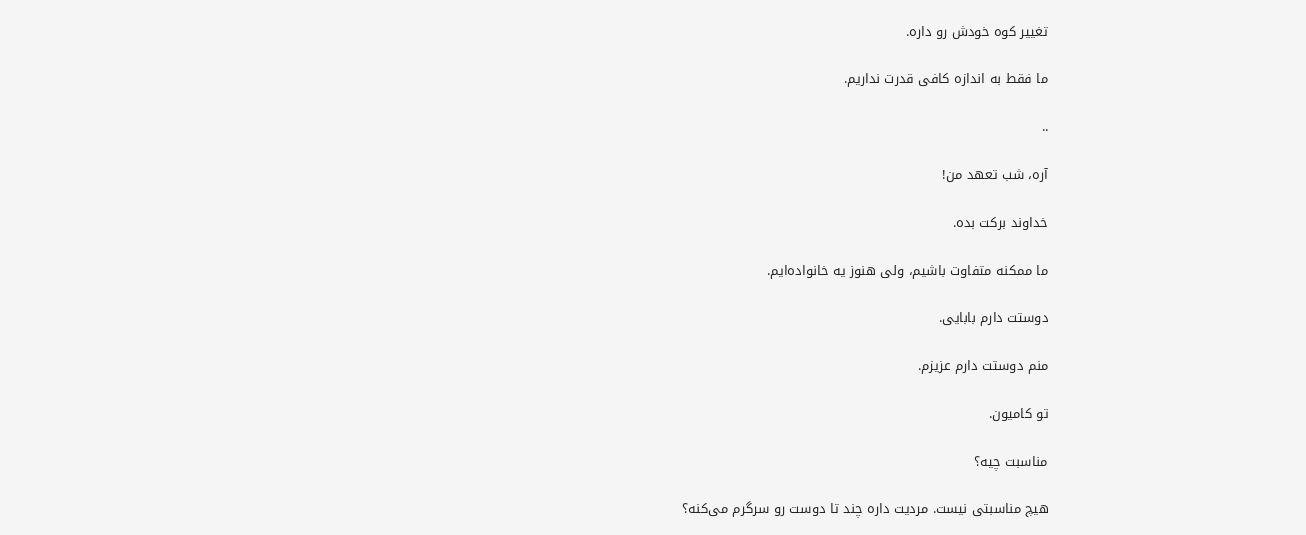تغییر کوه خودش رو داره.

ما فقط به اندازه کافی قدرت نداریم.

..

آره، شب تعهد من!

خداوند برکت بده.

ما ممکنه متفاوت باشیم، ولی هنوز یه خانواده‌ایم.

دوستت دارم بابایی.

منم دوستت دارم عزیزم.

تو کامیون.

مناسبت چیه؟

هیچ مناسبتی نیست. مردیت داره چند تا دوست رو سرگرم می‌کنه؟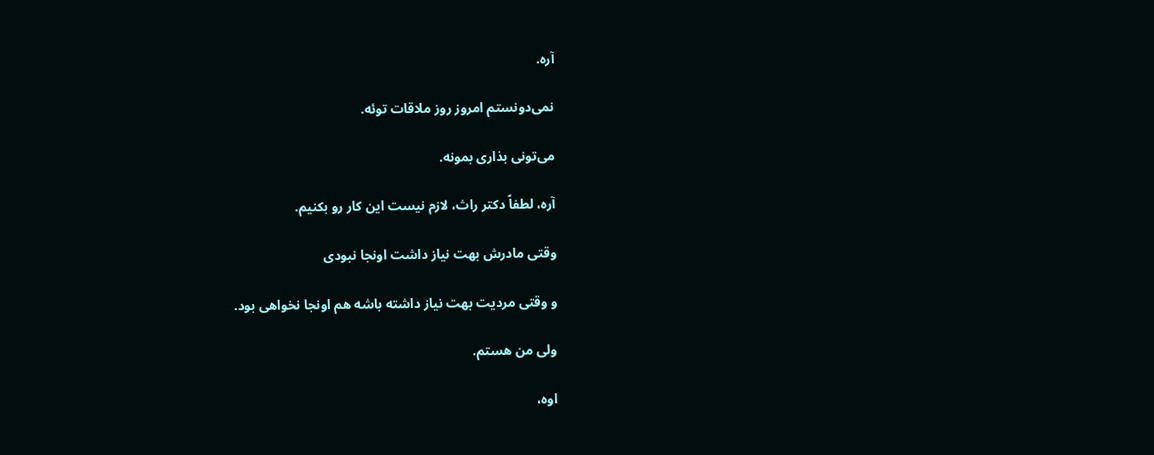آره.

نمی‌دونستم امروز روز ملاقات توئه.

می‌تونی بذاری بمونه.

آره، لطفاً دکتر راث، لازم نیست این کار رو بکنیم.

وقتی مادرش بهت نیاز داشت اونجا نبودی

و وقتی مردیت بهت نیاز داشته باشه هم اونجا نخواهی بود.

ولی من هستم.

اوه،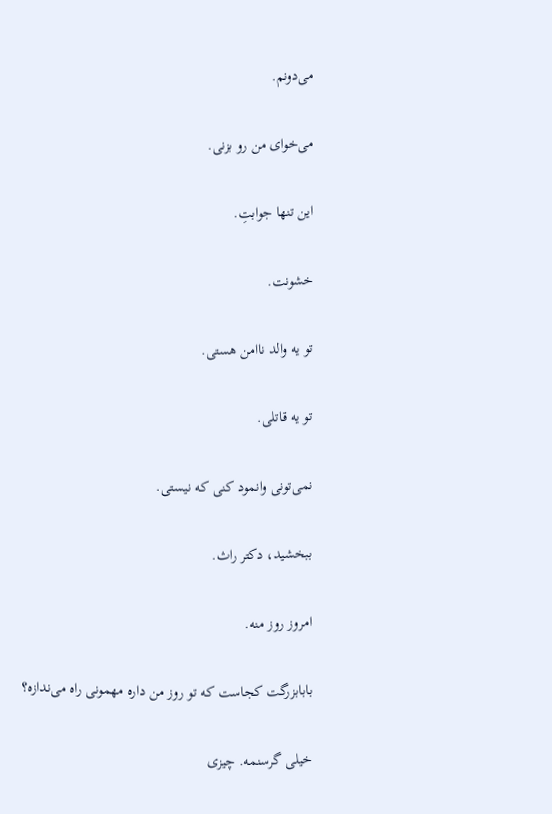می‌دونم.

می‌خوای من رو بزنی.

این تنها جوابتِ.

خشونت.

تو یه والد ناامن هستی.

تو یه قاتلی.

نمی‌تونی وانمود کنی که نیستی.

ببخشید، دکتر راث.

امروز روز منه.

بابابزرگت کجاست که تو روز من داره مهمونی راه می‌ندازه؟

خیلی گرسنمه. چیزی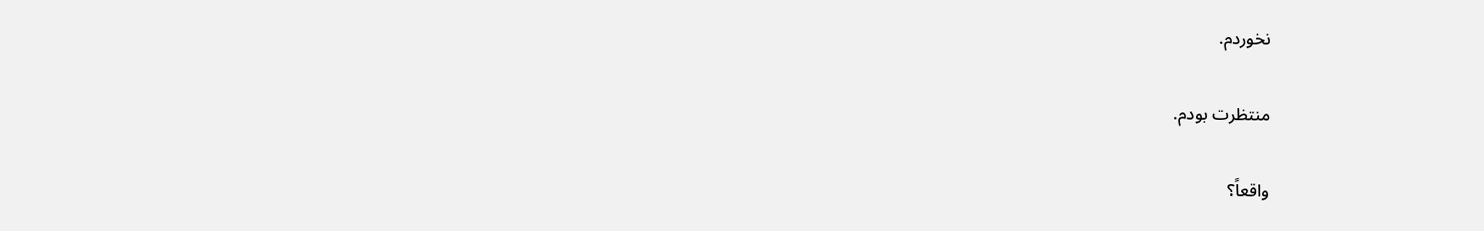نخوردم.

منتظرت بودم.

واقعاً؟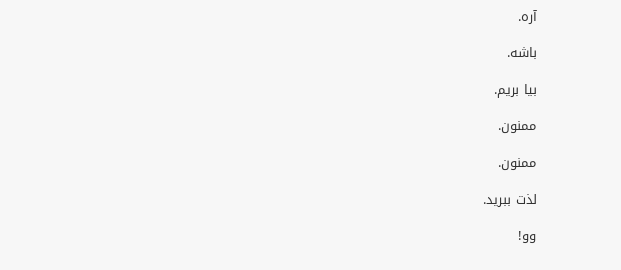آره.

باشه.

بیا بریم.

ممنون.

ممنون.

لذت ببرید.

وو!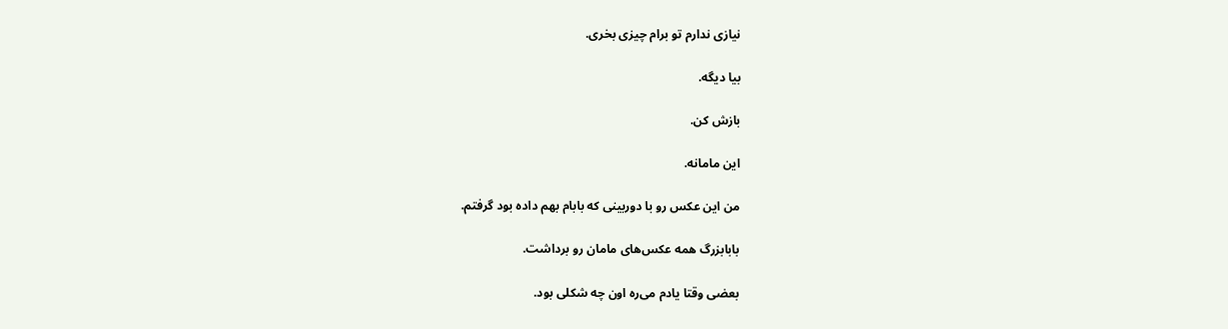نیازی ندارم تو برام چیزی بخری.

بیا دیگه.

بازش کن.

این مامانه.

من این عکس رو با دوربینی که بابام بهم داده بود گرفتم.

بابابزرگ همه عکس‌های مامان رو برداشت.

بعضی وقتا یادم می‌ره اون چه شکلی بود.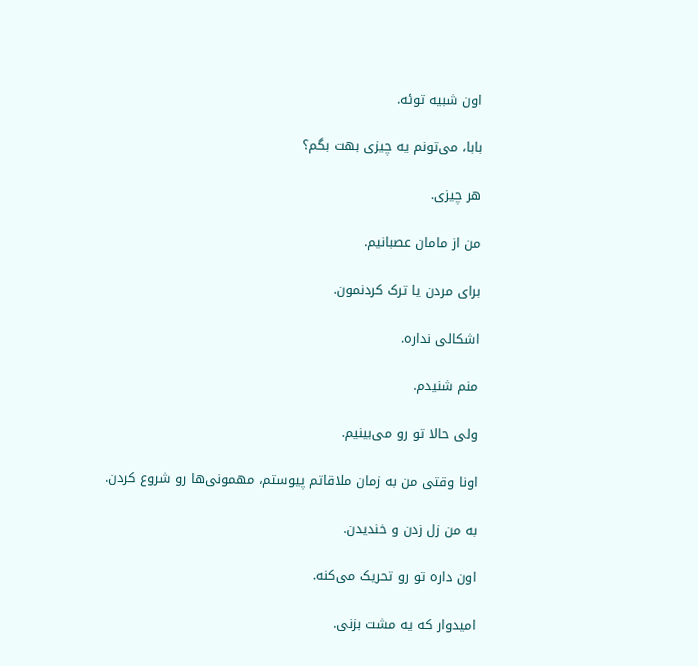اون شبیه توئه.

بابا، می‌تونم یه چیزی بهت بگم؟

هر چیزی.

من از مامان عصبانیم.

برای مردن یا ترک کردنمون.

اشکالی نداره.

منم شنیدم.

ولی حالا تو رو می‌بینیم.

اونا وقتی من به زمان ملاقاتم پیوستم، مهمونی‌ها رو شروع کردن.

به من زل زدن و خندیدن.

اون داره تو رو تحریک می‌کنه.

امیدوار که یه مشت بزنی.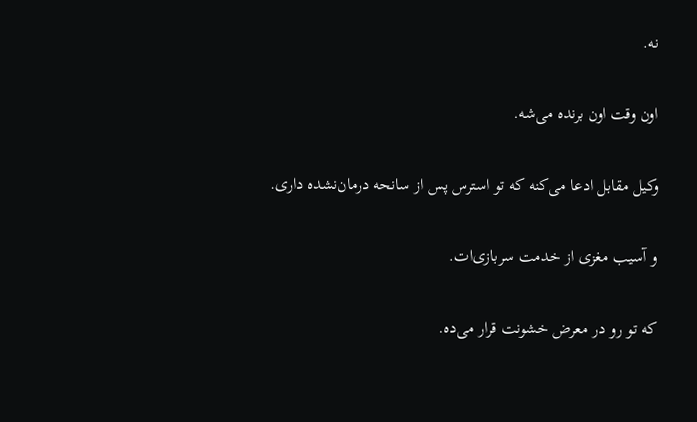نه.

اون وقت اون برنده می‌شه.

وکیل مقابل ادعا می‌کنه که تو استرس پس از سانحه درمان‌نشده داری.

و آسیب مغزی از خدمت سربازی‌ات.

که تو رو در معرض خشونت قرار می‌ده.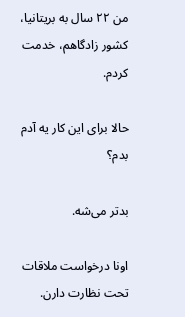من ۲۲ سال به بریتانیا، کشور زادگاهم، خدمت کردم.

حالا برای این کار یه آدم بدم؟

بدتر می‌شه.

اونا درخواست ملاقات تحت نظارت دارن.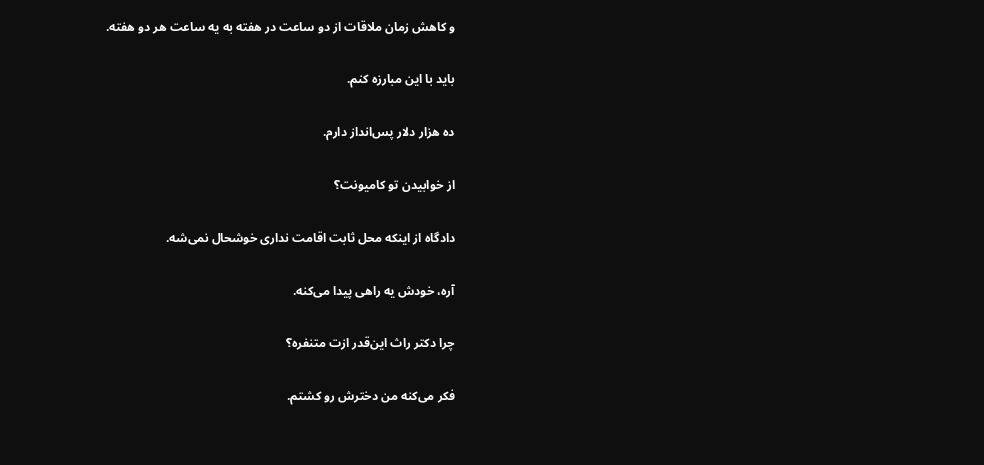و کاهش زمان ملاقات از دو ساعت در هفته به یه ساعت هر دو هفته.

باید با این مبارزه کنم.

ده هزار دلار پس‌انداز دارم.

از خوابیدن تو کامیونت؟

دادگاه از اینکه محل ثابت اقامت نداری خوشحال نمی‌شه.

آره، خودش یه راهی پیدا می‌کنه.

چرا دکتر راث این‌قدر ازت متنفره؟

فکر می‌کنه من دخترش رو کشتم.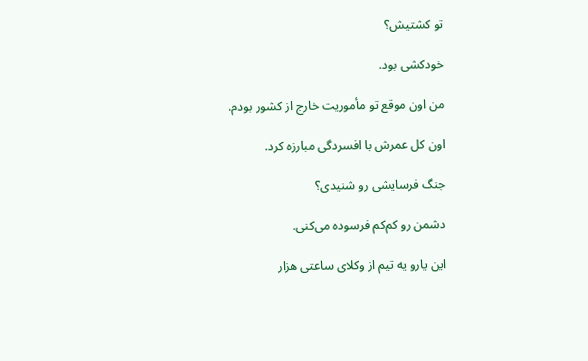تو کشتیش؟

خودکشی بود.

من اون موقع تو مأموریت خارج از کشور بودم.

اون کل عمرش با افسردگی مبارزه کرد.

جنگ فرسایشی رو شنیدی؟

دشمن رو کم‌کم فرسوده می‌کنی.

این یارو یه تیم از وکلای ساعتی هزار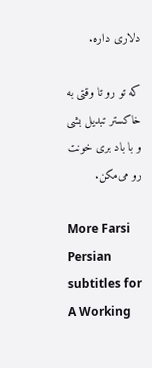دلاری داره.

که تو رو تا وقتی به خاکستر تبدیل بشی و با باد بری خونت رو می‌مکن.

More Farsi Persian subtitles for A Working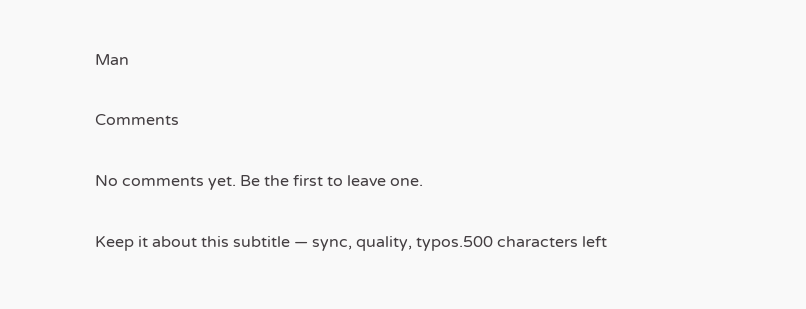Man

Comments

No comments yet. Be the first to leave one.

Keep it about this subtitle — sync, quality, typos.500 characters left